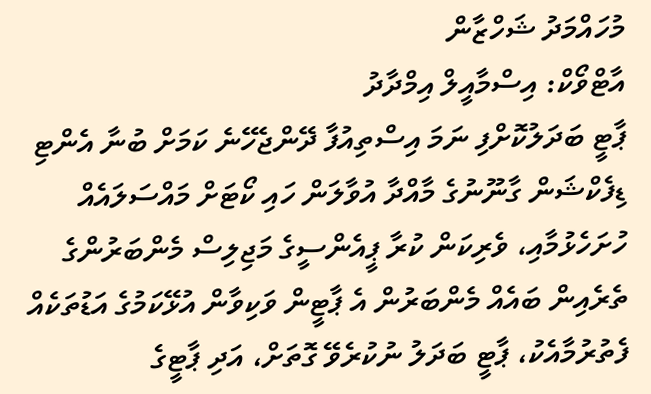މުހައްމަދު ޝަހްޒާން
އާޓްވޯކް: އިސްމާއީލް އިމްދާދު
ޕާޓީ ބަދަލުކޮށްފި ނަމަ އިސްތިއުފާ ދޭންޖެހޭނެ ކަމަށް ބުނާ އެންޓި ޑިފެކްޝަން ގާނޫނުގެ މާއްދާ އުވާލަން ހައި ކޯޓަށް މައްސަލައެއް ހުށަހެޅުމާއި، ވެރިކަން ކުރާ ޕީއެންސީގެ މަޖިލިސް މެންބަރުންގެ ތެރެއިން ބައެއް މެންބަރުން އެ ޕާޓީން ވަކިވާން އުޅޭކަމުގެ އަޑުތަކެއް ފެތުރުމާއެކު، ޕާޓީ ބަދަލު ނުކުރެވޭ ގޮތަށް، އަދި ޕާޓީގެ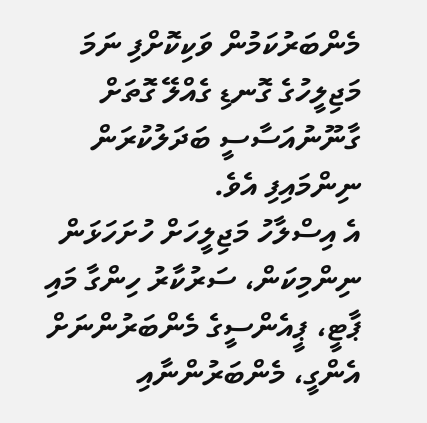މެންބަރުކަމުން ވަކިކޮށްފި ނަމަ މަޖިލީހުގެ ގޮނޑި ގެއްލޭ ގޮތަށް ގާނޫނުއަސާސީ ބަދަލުކުރަން ނިންމައިފި އެވެ.
އެ އިސްލާހު މަޖިލީހަށް ހުށަހަޅަން ނިންމިކަން، ސަރުކާރު ހިންގާ މައި ޕާޓީ، ޕީއެންސީގެ މެންބަރުންނަށް އެންގީ، މެންބަރުންނާއި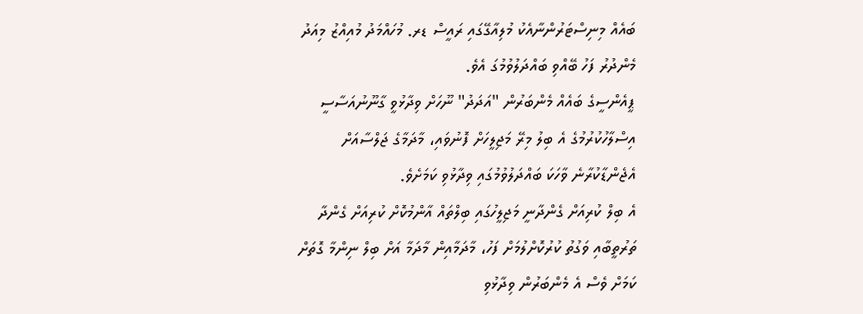ބައެއް މިނިސްޓަރުންނާއެކު މުލިއާގޭގައި ރައީސް ޑރ. މުހައްމަދު މުއިއްޒު މިއަދު މެންދުރު ފަހު ބޭއްވި ބައްދަލުވުމުގަ އެވެ.
ޕީއެންސީގެ ބައެއް މެންބަރުން "އަދަދު" ނޫހަށް ވިދާޅުވީ ގާނޫނުއަސާސީ އިސްލާހުކުރުމުގެ އެ ބިލު މިރޭ މަޖިލީހަށް ފޮނުވައި، މާދަމާގެ ޖަލްސާއަށް އެޖެންޑާކުރާނެ ވާހަކަ ބައްދަލުވުމުގައި ވިދާޅުވި ކަމަށެވެ.
އެ ބިލް ކުރިއަށް ގެންދާނީ މަޖިލީހުގައި ބިލްތައް އާންމުކޮށް ކުރިއަށް ގެންދާ ތަރުތީބާއި ވަގުތު ކުރުކޮށްލުމަށް ފަހު، މާދަމާއިން މާދަމާ އަށް ބިލް ނިންމާ ގޮތަށް ކަމަށް ވެސް އެ މެންބަރުން ވިދާޅުވި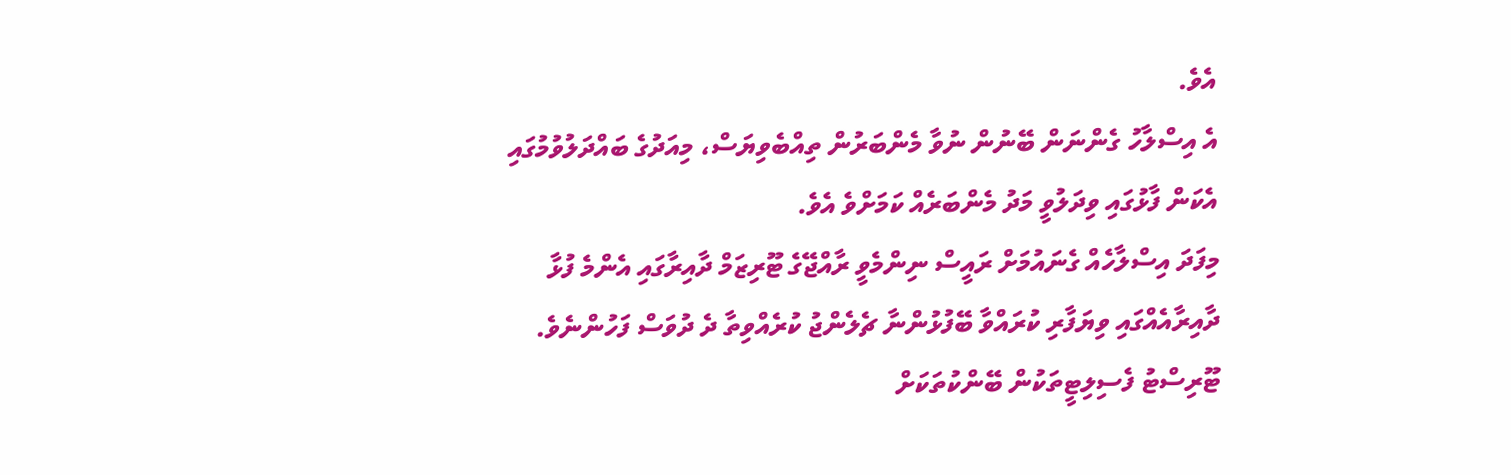އެވެ.
އެ އިސްލާހު ގެންނަން ބޭނުން ނުވާ މެންބަރުން ތިއްބެވިޔަސް، މިއަދުގެ ބައްދަލުވުމުގައި އެކަން ފާޅުގައި ވިދަލުވީ މަދު މެންބަރެއް ކަމަށްވެ އެވެ.
މިފަދަ އިސްލާހެއް ގެނައުމަށް ރައީސް ނިންމެވީ ރާއްޖޭގެ ޓޫރިޒަމް ދާއިރާގައި އެންމެ ފުޅާ ދާއިރާއެއްގައި ވިޔަފާރި ކުރައްވާ ބޭފުޅުންނާ ޗެލެންޖު ކުރެއްވިތާ ދެ ދުވަސް ފަހުންނެވެ.
ޓޫރިސްޓު ފެސިލިޓީތަކުން ބޭންކުތަކަށް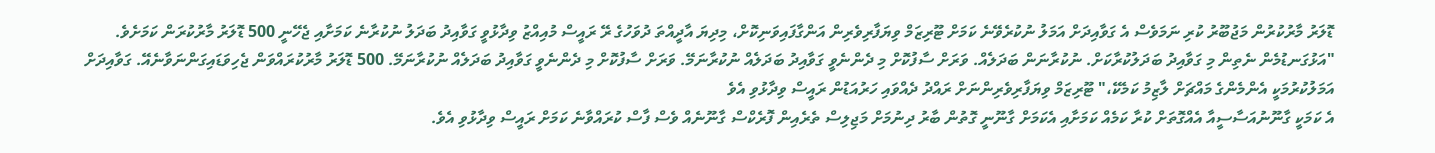ޑޮލަރު މާރުކުރުން މަޖުބޫރު ކުރި ނަމަވެސް އެ ގަވާއިދަށް އަމަލު ނުކުރެވޭނެ ކަމަށް ޓޫރިޒަމް ވިޔަފާރިވެރިން އަންގާފައިވަނިކޮށް، މިދިޔަ އާދީއްތަ ދުވަހުގެ ރޭ ރައީސް މުއިއްޒު ވިދާޅުވީ ގަވާއިދު ބަދަލު ނުކުރާނެ ކަމަށާއި ޖެހޭނީ 500 ޑޮލަރު މާރުކުރަން ކަމަށެވެ.
"އަޅުގަނޑުމެން ނެތިން މި ގަވާއިދު ބަދަލުކުރާކަށް. ނުކުރާނަން ބަދަލެއް. ވަރަށް ސާފުކޮށް މި ދެންނެވީ ގަވާއިދު ބަދަލެއް ނުކުރާނަމޭ. ވަރަށް ސާފުކޮށް މި ދެންނެވީ ގަވާއިދު ބަދަލެއް ނުކުރާނަމޭ. 500 ޑޮލަރު މާރުކުރައްވަން ޖެހިވަޑައިގަންނަވާނެއޭ. ގަވާއިދަށް އަމަލުކުރުމަކީ އެންމެންގެ މައްޗަށް ލާޒިމު ކަމެކޭ،" ޓޫރިޒަމް ވިޔަފާރިވެރިންނަށް ރައްދު ދެއްވައި ހަރުއަޑުން ރައީސް ވިދާޅުވި އެވެ
އެ ކަމަކީ ގާނޫނުއަސާސީއާ އެއްގޮތަށް ކުރާ ކަމެއް ކަމަށާއި އެކަމަށް ގާނޫނީ ގޮތުން ބާރު ދިނުމަށް މަޖިލިސް ތެރެއިން ފޮރެކްސް ގާނޫނެއް ވެސް ފާސް ކުރައްވާނެ ކަމަށް ރައީސް ވިދާޅުވި އެވެ.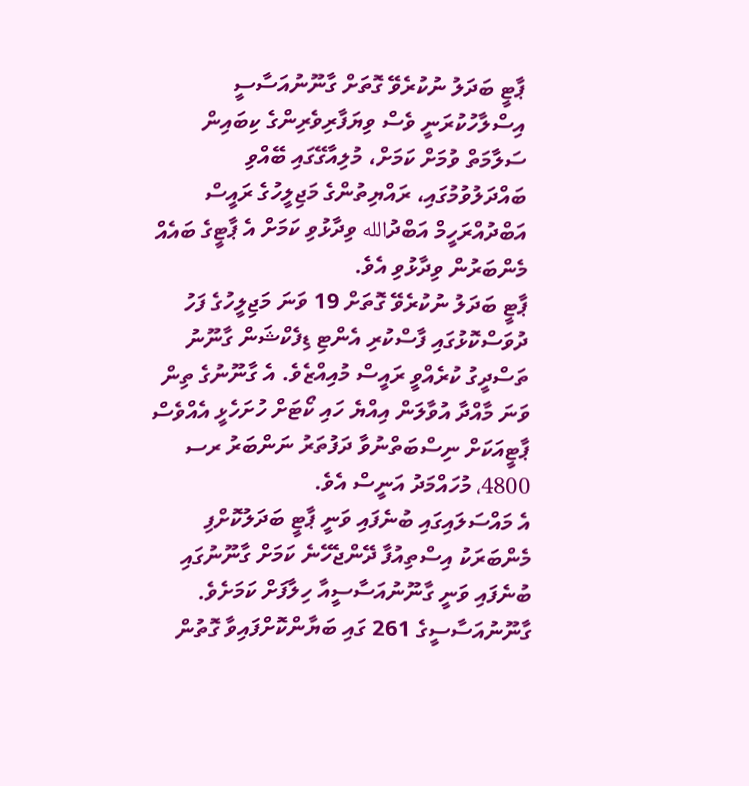ޕާޓީ ބަދަލު ނުކުރެވޭ ގޮތަށް ގާނޫނުއަސާސީ އިސްލާހުކުރަނީ ވެސް ވިޔަފާރިވެރިންގެ ކިބައިން ސަލާމަތް ވުމަށް ކަމަށް، މުލިއާގޭގައި ބޭއްވި ބައްދަލުވުމުގައި، ރައްޔިތުންގެ މަޖިލީހުގެ ރައީސް އަބްދުއްރަހީމް އަބްދުالله ވިދާޅުވި ކަމަށް އެ ޕާޓީގެ ބައެއް މެންބަރުން ވިދާޅުވި އެވެ.
ޕާޓީ ބަދަލު ނުކުރެވޭ ގޮތަށް 19 ވަނަ މަޖިލީހުގެ ފަހު ދުވަސްކޮޅުގައި ފާސްކުރި އެންޓި ޑިފެކްޝަން ގާނޫނު ތަސްދީގު ކުރެއްވީ ރައީސް މުއިއްޒެވެ. އެ ގާނޫނުގެ ތިން ވަނަ މާއްދާ އުވާލަން އިއްޔެ ހައި ކޯޓަށް ހުށަހެޅީ އެއްވެސް ޕާޓީއަކަށް ނިސްބަތްނުވާ ދަފުތަރު ނަންބަރު ރސ 4800، މުހައްމަދު އަނީސް އެވެ.
އެ މައްސަލައިގައި ބުނެފައި ވަނީ ޕާޓީ ބަދަލުކޮށްފި މެންބަރަކު އިސްތިއުފާ ދޭންޖެހޭނެ ކަމަށް ގާނޫނުގައި ބުނެފައި ވަނީ ގާނޫނުއަސާސީއާ ހިލާފަށް ކަމަށެވެ.
ގާނޫނުއަސާސީގެ 261 ގައި ބަޔާންކޮށްފައިވާ ގޮތުން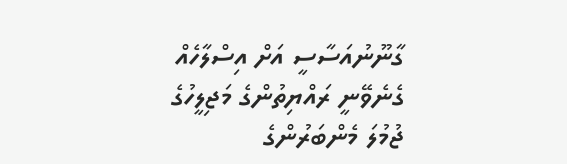ގާނޫނުއަސާސީ އަށް އިސްލާހެއް ގެނެވޭނީ ރައްޔިތުންގެ މަޖިލީހުގެ ޖުމުލަ މެންބަރުންގެ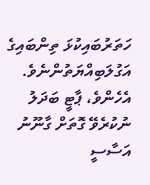ހަތަރުބައިކުޅަ ތިންބައިގެ އަގުލަބިއްޔަތުންނެވެ. އެހެންވެ، ޕާޓީ ބަދަލު ނުކުރެވޭ ގޮތަށް ގާނޫނު އަސާސީ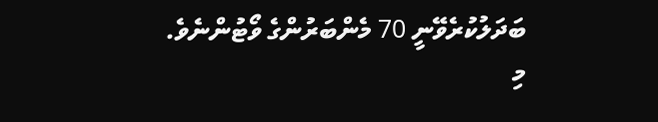ބަދަލުކުރެވޭނީ 70 މެންބަރުންގެ ވޯޓުންނެވެ.
މި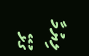ލިޔުމާ ގުޅޭ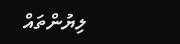ލިޔުންތައް